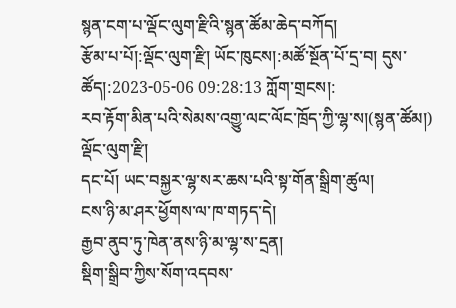སྙན་ངག་པ་ལྡོང་ལུག་རྫིའི་སྙན་ཚོམ་ཆེད་བཀོད།
རྩོམ་པ་པོ།:ལྡོང་ལུག་རྫི། ཡོང་ཁུངས།:མཚོ་སྔོན་པོ་དྲ་བ། དུས་ཚོད།:2023-05-06 09:28:13 ཀློག་གྲངས།:
རབ་རྟོག་མིན་པའི་སེམས་འགྱུ་ལང་ལོང་ཁྲོད་ཀྱི་ལྷ་ས།(སྙན་ཚོམ།)
ལྡོང་ལུག་རྫི།
དང་པོ། ཡང་བསྐྱར་ལྷ་སར་ཆས་པའི་སྟ་གོན་སྒྲིག་ཚུལ།
ངས་ཉི་མ་ཤར་ཕྱོགས་ལ་ཁ་གཏད་དེ།
རྒྱབ་ནུབ་ཏུ་ཁེན་ནས་ཉི་མ་ལྷ་ས་དྲན།
སྡིག་སྒྲིབ་ཀྱིས་སོག་འདབས་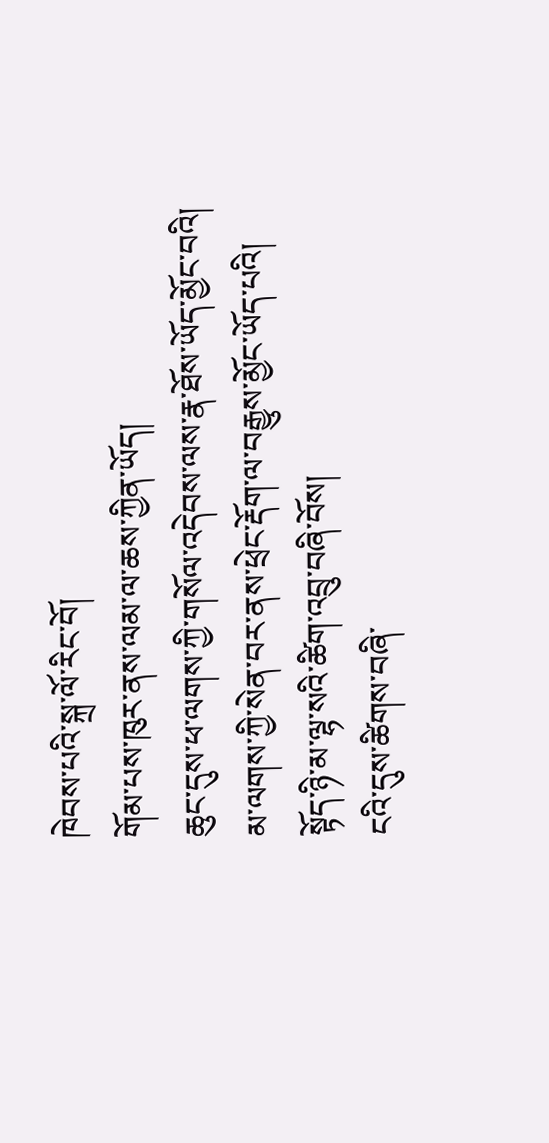ཁེབས་པའི་སྐྲ་ལོ་རིང་བོ།
གོམ་པས་ཁུར་ནས་ལམ་ལ་ཆས་ཀྱིན་ཡོད།
ཆུང་དུས་ཕ་ལགས་ཀྱི་གསོལ་འདེབས་ལས་རྣ་ཐོས་ཡོད་མྱོང་བའི།
མ་ལགས་ཀྱི་སེན་བར་ནས་ཕྲེང་རྡོག་ལ་བརྒྱུས་མྱོང་ཡོད་པའི།
སྟོད་ཉི་མ་ལྷ་སའི་ཚིག་འབྲུ་བཞི་བོས།
ངའི་དུས་ཚིགས་བཞི་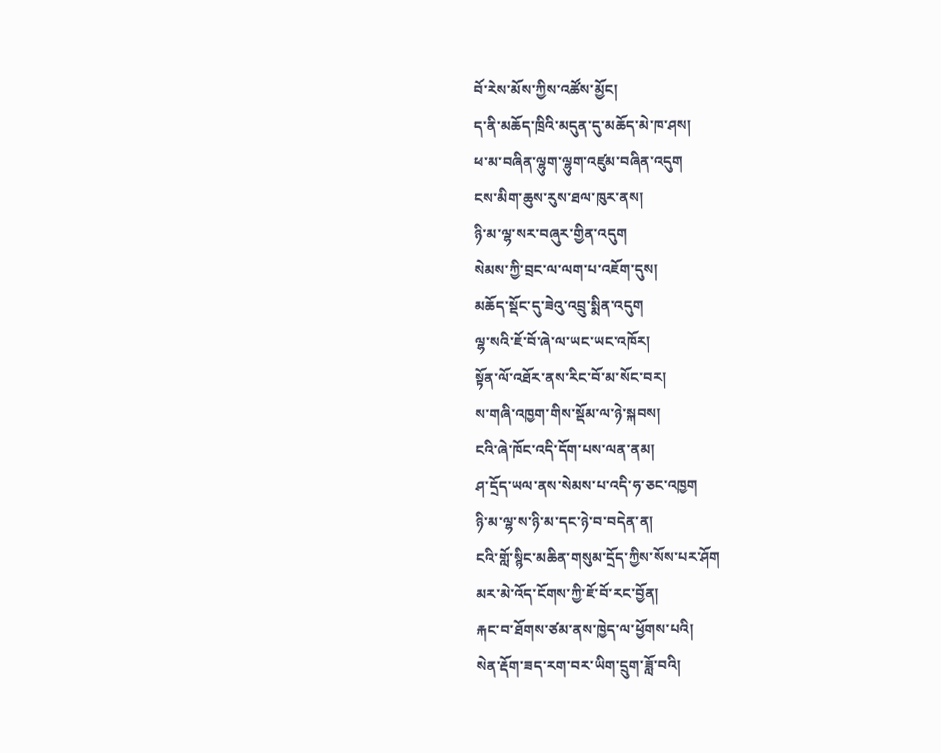བོ་རེས་མོས་ཀྱིས་འཚོས་མྱོང།
ད་ནི་མཆོད་ཁྲིའི་མདུན་དུ་མཆོད་མེ་ཁ་ཤས།
ཕ་མ་བཞིན་ལྷུག་ལྷུག་འཛུམ་བཞིན་འདུག
ངས་མིག་ཆུས་རུས་ཐལ་ཁུར་ནས།
ཉི་མ་ལྷ་སར་བཞུར་གྱིན་འདུག
སེམས་ཀྱི་བྲང་ལ་ལག་པ་འཇོག་དུས།
མཆོད་སྡོང་དུ་ཟེའུ་འབྲུ་སྨིན་འདུག
ལྷ་སའི་ཇོ་བོ་ཞེ་ལ་ཡང་ཡང་འཁོར།
སྟོན་ལོ་འཐོར་ནས་རིང་བོ་མ་སོང་བར།
ས་གཞི་འཁྱག་གིས་སྡོམ་ལ་ཉེ་སྐབས།
ངའི་ཞེ་ཁོང་འདི་དོག་པས་ལན་ནམ།
ཤ་དྲོད་ཡལ་ནས་སེམས་པ་འདི་ཧ་ཅང་འཁྱག
ཉི་མ་ལྷ་ས་ཉི་མ་དང་ཉེ་བ་བདེན་ན།
ངའི་གློ་སྙིང་མཆིན་གསུམ་དྲོད་ཀྱིས་སོས་པར་ཤོག
མར་མེ་འོད་ངོགས་ཀྱི་ཇོ་བོ་རང་བྱོན།
རྐང་བ་ཐོགས་ཙམ་ནས་ཁྱེད་ལ་ཕྱོགས་པའི།
སེན་རྡོག་ཟད་རག་བར་ཡིག་དྲུག་ཟློ་བའི།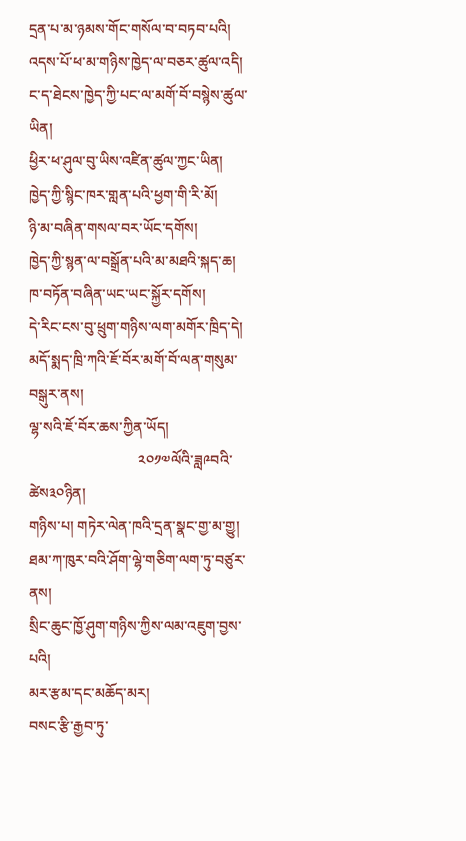དྲན་པ་མ་ཉམས་གོང་གསོལ་བ་བཏབ་པའི།
འདས་པོ་ཕ་མ་གཉིས་ཁྱེད་ལ་བཅར་ཚུལ་འདི།
ང་ད་ཐེངས་ཁྱེད་ཀྱི་པང་ལ་མགོ་བོ་བསྙེས་ཚུལ་ཡིན།
ཕྱིར་ཕ་ཤུལ་བུ་ཡིས་འཛིན་ཚུལ་ཀྱང་ཡིན།
ཁྱེད་ཀྱི་སྙིང་ཁར་གླན་པའི་ཕྱག་གི་རི་མོ།
ཉི་མ་བཞིན་གསལ་བར་ཡོང་དགོས།
ཁྱེད་ཀྱི་སྙན་ལ་བསྒྲོན་པའི་མ་མཐའི་སྐད་ཆ།
ཁ་བཏོན་བཞིན་ཡང་ཡང་སྐྱོར་དགོས།
དེ་རིང་ངས་བུ་ཕྲུག་གཉིས་ལག་མགོར་ཁྲིད་དེ།
མདོ་སྨད་ཁྲི་ཀའི་ཇོ་བོར་མགོ་བོ་ལན་གསུམ་བསྒུར་ནས།
ལྷ་སའི་ཇོ་བོར་ཆས་ཀྱིན་ཡོད།
                              ༢༠༡༧ལོའི་ཟླ༩བའི་ཚེས༣༠ཉིན།
གཉིས་པ། གཏེར་ལེན་ཁའི་དྲན་སྣང་གྱ་མ་གྱུ།
ཐམ་ཀ་ཁུར་བའི་ཤོག་ལྷེ་གཅིག་ལག་ཏུ་བཙུར་ནས།
སྲིང་ཆུང་ཁྱོ་ཤུག་གཉིས་ཀྱིས་ལམ་འཇུག་བྱས་པའི།
མར་རྩམ་དང་མཆོད་མར།
བསང་རྩི་རྒྱབ་ཏུ་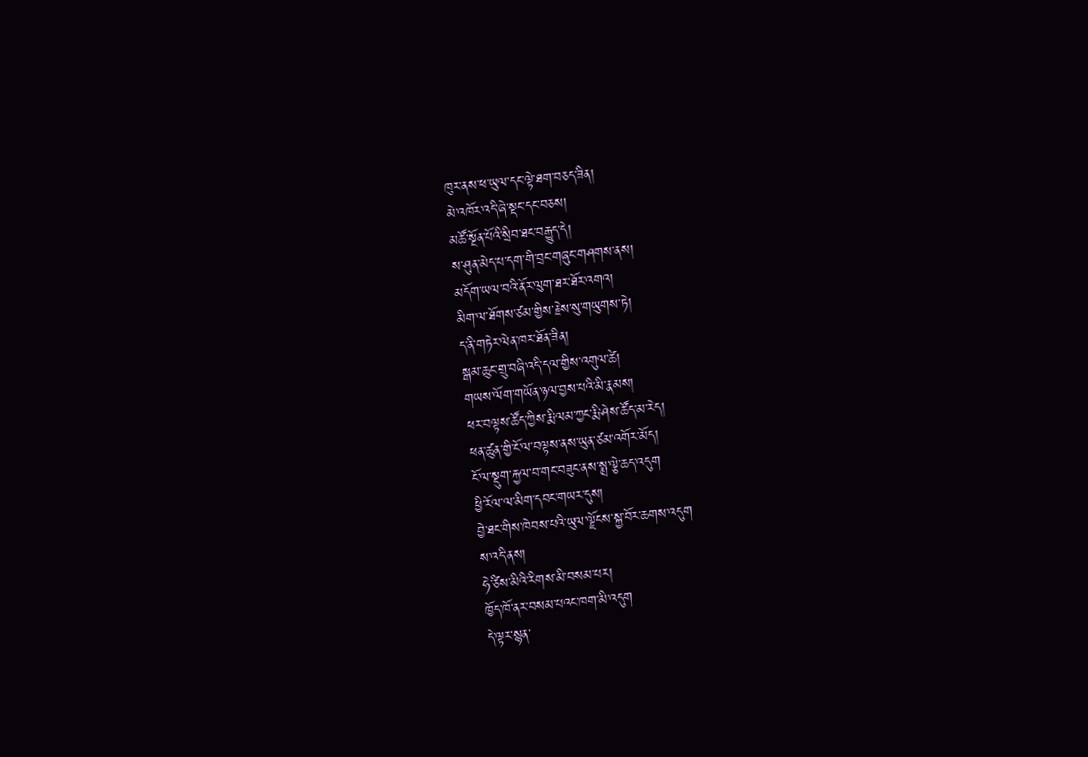ཁུར་ནས་ཕ་ཡུལ་དང་ལྟེ་ཐག་བཅད་ཟིན།
མེ་འཁོར་འདི་ཞེ་སྡང་དང་བཅས།
མཚོ་སྔོན་པོའི་སྲིབ་ཐང་བརྒྱུད་དེ།
ས་ཤུན་མེད་པ་དག་གི་བྲང་གཞུང་གཤགས་ནས།
མདོག་ཡལ་བའི་ནོར་ལུག་ཐར་ཐོར་འགའ།
མིག་ལ་ཐོགས་ཙམ་གྱིས་རྗེས་སུ་གཡུགས་ཏེ།
ད་ནི་གཏེར་ལེན་ཁར་ཐོན་ཟིན།
སྒམ་ཆུང་གྲུ་བཞི་འདི་དལ་གྱིས་འགུལ་ཚེ།
གཡས་ལོག་གཡོན་ཉལ་བྱས་པའི་མི་རྣམས།
ཕར་བལྟས་ཚོད་ཀྱིས་རྨི་ལམ་ཀྱང་རྨི་ཤེས་ཚོད་མ་རེད།
ཕན་ཚུན་གྱི་ངོ་ལ་བལྟས་ནས་ཡུན་ཙམ་འགོར་མོད།
ངོ་ལ་སྡུག་རྐྱལ་བ་གང་བཟུང་ནས་སྨྲ་ལྕེ་ཆད་འདུག
ཕྱི་རོལ་ལ་མིག་དབང་གཡར་དུས།
བྱེ་ཐང་གིས་ཁེབས་པའི་ཡུལ་ལྗོངས་སྐྱ་བོར་ཆགས་འདུག
ས་འདི་ནས།
ཧེ་ཙིས་མིའི་རིགས་མི་བསམ་པར།
ཁྱོད་ཁོ་ནར་བསམ་པའང་ཁག་མི་འདུག
དེ་ལྟར་སྙན་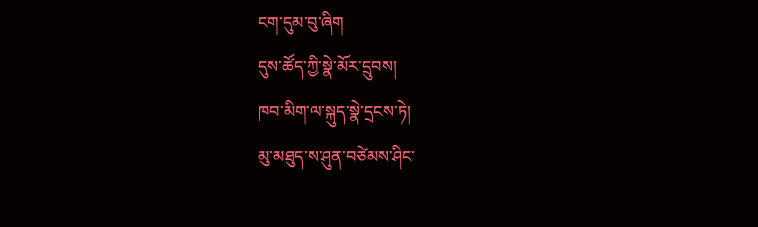ངག་དུམ་བུ་ཞིག
དུས་ཚོད་ཀྱི་སྣེ་མོར་དྲུབས།
ཁབ་མིག་ལ་སྐུད་སྣེ་དྲངས་ཏེ།
མུ་མཐུད་ས་ཤུན་བཙེམས་ཤིང་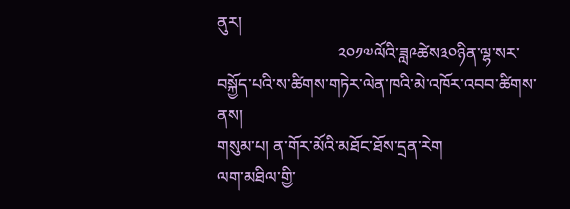ནུར།
                             ༢༠༡༧ལོའི་ཟླ༩ཚེས༣༠ཉིན་ལྷ་སར་བསྐྱོད་པའི་ས་ཚིགས་གཏེར་ལེན་ཁའི་མེ་འཁོར་འབབ་ཚིགས་ནས།
གསུམ་པ། ན་གོར་མོའི་མཐོང་ཐོས་དྲན་རེག
ལག་མཐིལ་གྱི་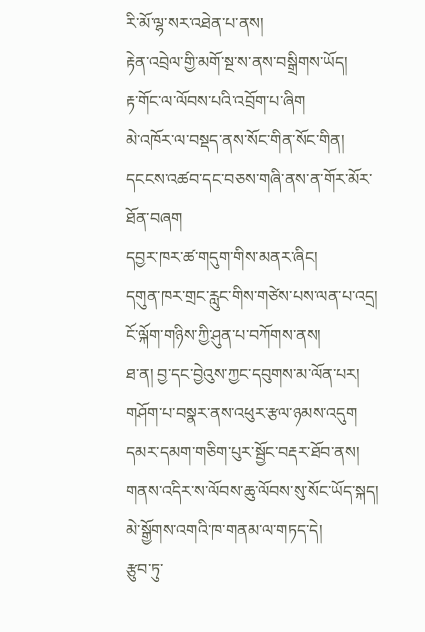རི་མོ་ལྷ་སར་འཐེན་པ་ནས།
རྟེན་འབྲེལ་གྱི་མགོ་སྔ་ས་ནས་བསྒྲིགས་ཡོད།
རྟ་གོང་ལ་ལོབས་པའི་འབྲོག་པ་ཞིག
མེ་འཁོར་ལ་བསྡད་ནས་སོང་གིན་སོང་གིན།
དངངས་འཚབ་དང་བཅས་གཞི་ནས་ན་གོར་མོར་ཐོན་བཞག
དབྱར་ཁར་ཚ་གདུག་གིས་མནར་ཞིང།
དགུན་ཁར་གྲང་རླུང་གིས་གཙེས་པས་ལན་པ་འདྲ།
ངོ་ལྐོག་གཉིས་ཀྱི་ཤུན་པ་བཀོགས་ནས།
ཐ་ན། བྱ་དང་བྱེའུས་ཀྱང་དབུགས་མ་ལོན་པར།
གཤོག་པ་བསྣར་ནས་འཕུར་རྩལ་ཉམས་འདུག
དམར་དམག་གཅིག་པུར་སྦྱོང་བརྡར་ཐོབ་ནས།
གནས་འདིར་ས་ལོབས་ཆུ་ལོབས་སུ་སོང་ཡོད་སྐད།
མེ་སྒྱོགས་འགའི་ཁ་གནམ་ལ་གཏད་དེ།
རྩུབ་ཏུ་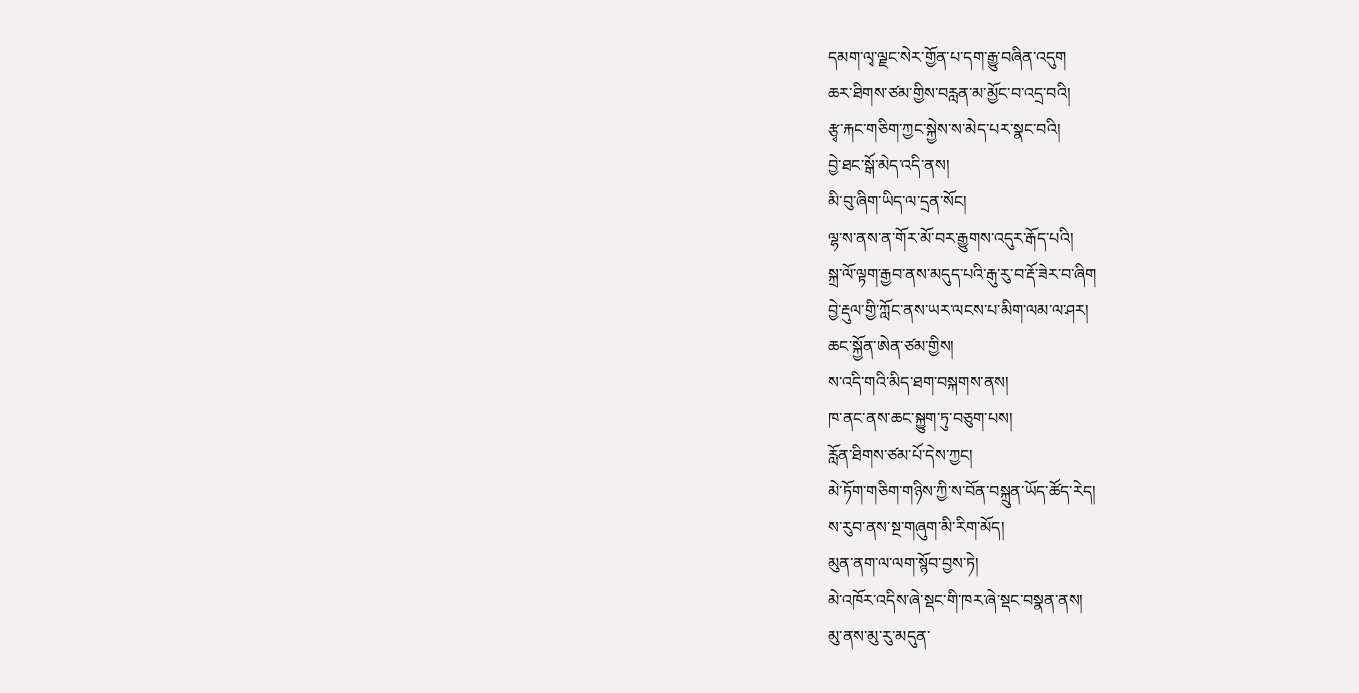དམག་ལྭ་ལྗང་སེར་གྱོན་པ་དག་རྒྱུ་བཞིན་འདུག
ཆར་ཐིགས་ཙམ་གྱིས་བརླན་མ་མྱོང་བ་འདྲ་བའི།
རྩྭ་རྐང་གཅིག་ཀྱང་སྐྱེས་ས་མེད་པར་སྣང་བའི།
བྱེ་ཐང་སྒོ་མེད་འདི་ནས།
མི་བུ་ཞིག་ཡིད་ལ་དྲན་སོང།
ལྷ་ས་ནས་ན་གོར་མོ་བར་རྒྱུགས་འདུར་རྒོད་པའི།
སྐྲ་ལོ་ལྟག་རྒྱབ་ནས་མདུད་པའི་རྒུ་རུ་བ་རྡོ་ཟེར་བ་ཞིག
བྱེ་རྡུལ་གྱི་ཀློང་ནས་ཡར་ལངས་པ་མིག་ལམ་ལ་ཤར།
ཆང་སྐྱོན་ཨེན་ཙམ་གྱིས།
ས་འདི་གའི་མིད་ཐག་བསྐགས་ནས།
ཁ་ནང་ནས་ཆང་སྐྱུག་ཏུ་བཅུག་པས།
རློན་ཐིགས་ཙམ་པོ་དེས་ཀྱང།
མེ་ཏོག་གཅིག་གཉིས་ཀྱི་ས་བོན་བསྐྲུན་ཡོད་ཚོད་རེད།
ས་རུབ་ནས་སྔ་གཞུག་མི་རིག་མོད།
མུན་ནག་ལ་ལག་སྙོབ་བྱས་ཏེ།
མེ་འཁོར་འདིས་ཞེ་སྡང་གི་ཁར་ཞེ་སྡང་བསྣན་ནས།
མུ་ནས་མུ་རུ་མདུན་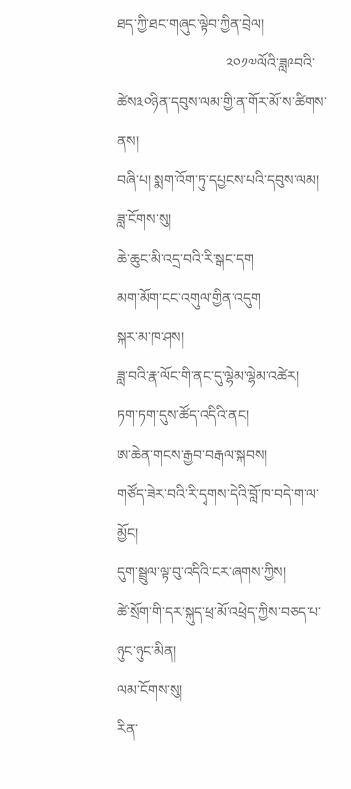ཐད་ཀྱི་ཐང་གཞུང་ལྟེབ་ཀྱིན་བྲེལ།
                              ༢༠༡༧ལོའི་ཟླ༩བའི་ཚེས༣༠ཉིན་དབུས་ལམ་གྱི་ན་གོར་མོ་ས་ཚིགས་ནས།
བཞི་པ། སྨག་འོག་ཏུ་དཔྱངས་པའི་དབུས་ལམ།
ཟླ་ངོགས་སུ།
ཆེ་ཆུང་མི་འདྲ་བའི་རི་སྒང་དག
མག་མོག་ངང་འགུལ་གྱིན་འདུག
སྐར་མ་ཁ་ཤས།
ཟླ་བའི་རྣ་ལོང་གི་ནང་དུ་ལྷེམ་ལྷེམ་འཚེར།
ཏག་ཏག་དུས་ཚོད་འདིའི་ནང།
ཨ་ཆེན་གངས་རྒྱབ་བརྒལ་སྐབས།
གཙོད་ཟེར་བའི་རི་དྭགས་དེའི་བློ་ཁ་བདེ་ག་ལ་མྱོང།
དུག་སྦྲུལ་ལྟ་བུ་འདིའི་ངར་ཞགས་ཀྱིས།
ཚེ་སྲོག་གི་དར་སྐུད་ཕྲ་མོ་འཕྲེད་ཀྱིས་བཅད་པ་ཉུང་ཉུང་མིན།
ལམ་ངོགས་སུ།
རིན་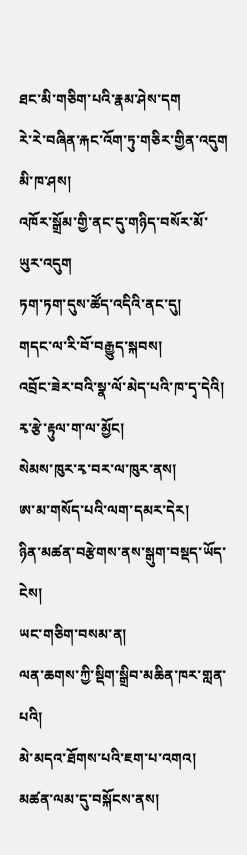ཐང་མི་གཅིག་པའི་རྣམ་ཤེས་དག
རེ་རེ་བཞིན་རྐང་འོག་ཏུ་གཅིར་གྱིན་འདུག
མི་ཁ་ཤས།
འཁོར་སྒྲོམ་གྱི་ནང་དུ་གཉིད་བསོར་མོ་ཡུར་འདུག
ཏག་ཏག་དུས་ཚོད་འདིའི་ནང་དུ།
གདང་ལ་རི་བོ་བརྒྱུད་སྐབས།
འབྲོང་ཟེར་བའི་སྣ་ལོ་མེད་པའི་ཁ་དྭ་དེའི།
རྭ་རྩེ་རྟུལ་ག་ལ་མྱོང།
སེམས་ཁུར་རྭ་བར་ལ་ཁུར་ནས།
ཨ་མ་གསོད་པའི་ལག་དམར་དེར།
ཉིན་མཚན་བརྩེགས་ནས་སྒུག་བསྡད་ཡོད་ངེས།
ཡང་གཅིག་བསམ་ན།
ལན་ཆགས་ཀྱི་སྡིག་སྒྲིབ་མཆིན་ཁར་གླན་པའི།
མེ་མདའ་ཐོགས་པའི་ཇག་པ་འགའ།
མཚན་ལམ་དུ་བསྐོངས་ནས།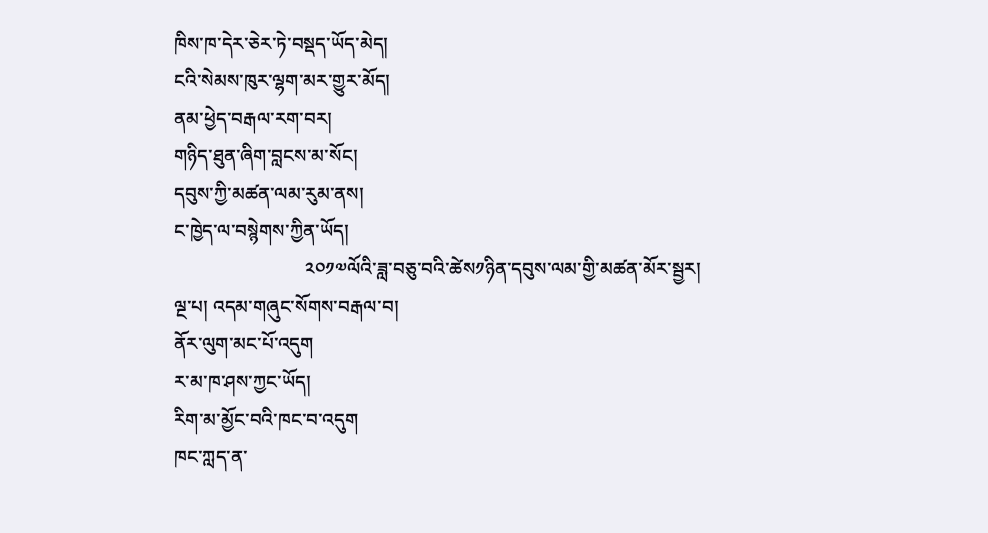ཁིས་ཁ་དེར་ཅེར་ཏེ་བསྡད་ཡོད་མེད།
ངའི་སེམས་ཁུར་ལྷག་མར་གྱུར་མོད།
ནམ་ཕྱེད་བརྒལ་རག་བར།
གཉིད་ཐུན་ཞིག་བླངས་མ་སོང།
དབུས་ཀྱི་མཚན་ལམ་རུམ་ནས།
ང་ཁྱེད་ལ་བསྙེགས་ཀྱིན་ཡོད།
                            ༢༠༡༧ལོའི་ཟླ་བཅུ་བའི་ཚེས༡ཉིན་དབུས་ལམ་གྱི་མཚན་མོར་སྦྱར།
ལྔ་པ། འདམ་གཞུང་སོགས་བརྒལ་བ།
ནོར་ལུག་མང་པོ་འདུག
ར་མ་ཁ་ཤས་ཀྱང་ཡོད།
རིག་མ་མྱོང་བའི་ཁང་བ་འདུག
ཁང་ཀླད་ན་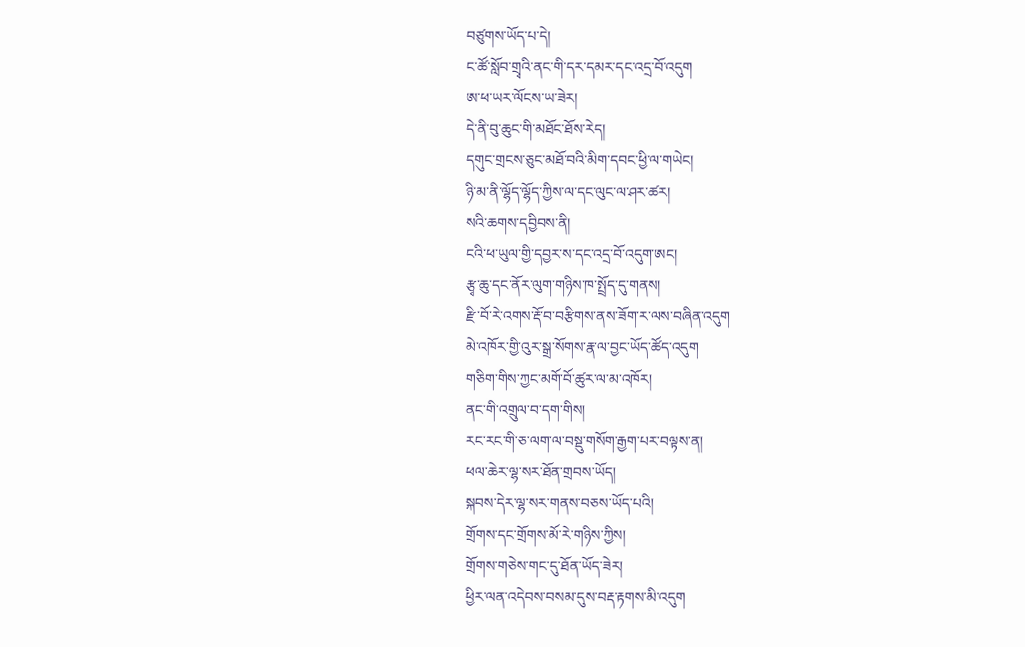བཙུགས་ཡོད་པ་དེ།
ང་ཚོ་སློབ་གྲྭའི་ནང་གི་དར་དམར་དང་འདྲ་བོ་འདུག
ཨ་ཕ་ཡར་ལོངས་ཡ་ཟེར།
དེ་ནི་བུ་ཆུང་གི་མཐོང་ཐོས་རེད།
དགུང་གྲངས་ཅུང་མཐོ་བའི་མིག་དབང་ཕྱི་ལ་གཡེང།
ཉི་མ་ནི་ལྷོད་ལྷོད་ཀྱིས་ལ་དང་ལུང་ལ་ཤར་ཚར།
སའི་ཆགས་དབྱིབས་ནི།
ངའི་ཕ་ཡུལ་གྱི་དབྱར་ས་དང་འདྲ་བོ་འདུག་ཨང།
རྩྭ་ཆུ་དང་ནོར་ལུག་གཉིས་ཁ་སྤྲོད་དུ་གནས།
རྫི་བོ་རེ་འགས་རྡོ་བ་བརྩིགས་ནས་ཟོག་ར་ལས་བཞིན་འདུག
མེ་འཁོར་གྱི་འུར་སྒྲ་སོགས་རྣ་ལ་བྱང་ཡོད་ཚོད་འདུག
གཅིག་གིས་ཀྱང་མགོ་བོ་ཚུར་ལ་མ་འཁོར།
ནང་གི་འགྲུལ་བ་དག་གིས།
རང་རང་གི་ཅ་ལག་ལ་བསྡུ་གསོག་རྒྱག་པར་བལྟས་ན།
ཕལ་ཆེར་ལྷ་སར་ཐོན་གྲབས་ཡོད།
སྐབས་དེར་ལྷ་སར་གནས་བཅས་ཡོད་པའི།
གྲོགས་དང་གྲོགས་མོ་རེ་གཉིས་ཀྱིས།
གྲོགས་གཅེས་གང་དུ་ཐོན་ཡོད་ཟེར།
ཕྱིར་ལན་འདེབས་བསམ་དུས་བརྡ་རྟགས་མི་འདུག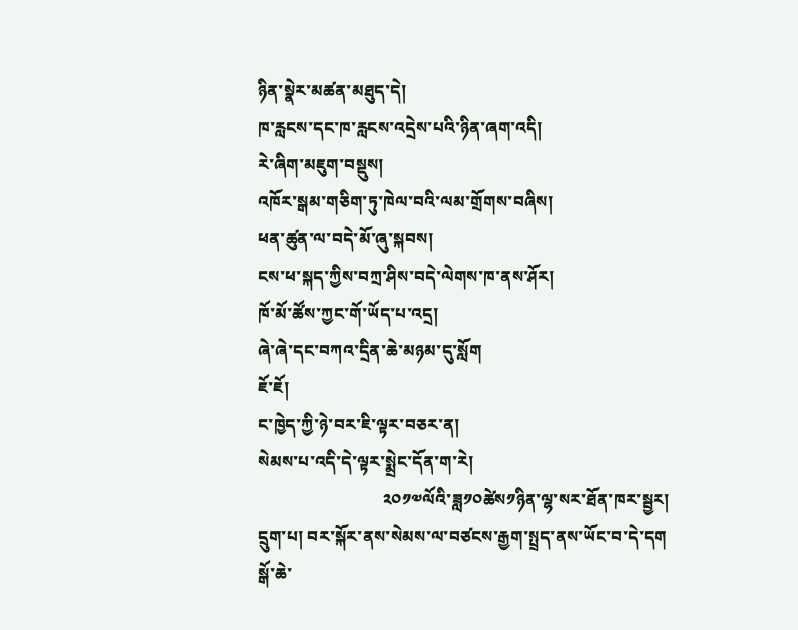ཉིན་སྣེར་མཚན་མཐུད་དེ།
ཁ་རླངས་དང་ཁ་རླངས་འདྲེས་པའི་ཉིན་ཞག་འདི།
རེ་ཞིག་མཇུག་བསྡུས།
འཁོར་སྒམ་གཅིག་ཏུ་ཁེལ་བའི་ལམ་གྲོགས་བཞིས།
ཕན་ཚུན་ལ་བདེ་མོ་ཞུ་སྐབས།
ངས་ཕ་སྐད་ཀྱིས་བཀྲ་ཤིས་བདེ་ལེགས་ཁ་ནས་ཤོར།
ཁོ་མོ་ཚོས་ཀྱང་གོ་ཡོད་པ་འདྲ།
ཞེ་ཞེ་དང་བཀའ་དྲིན་ཆེ་མཉམ་དུ་སློག
ཇོ་ཇོ།
ང་ཁྱེད་ཀྱི་ཉེ་བར་ཇི་ལྟར་བཅར་ན།
སེམས་པ་འདི་དེ་ལྟར་སྨྲེང་དོན་ག་རེ།
                              ༢༠༡༧ལོའི་ཟླ༡༠ཚེས༡ཉིན་ལྷ་སར་ཐོན་ཁར་སྦྱར།
དྲུག་པ། བར་སྐོར་ནས་སེམས་ལ་བཙངས་རྒྱག་སྤྲད་ནས་ཡོང་བ་དེ་དག
སྒོ་ཆེ་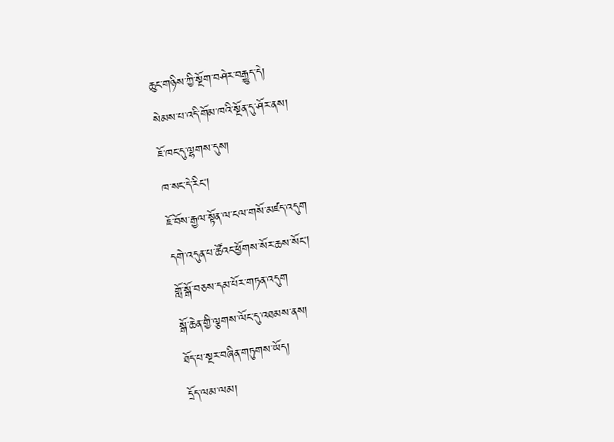ཆུང་གཉིས་ཀྱི་སྔོག་བཤེར་བརྒྱུད་དེ།
སེམས་པ་འདི་གོམ་ཁའི་སྔོན་དུ་ཤོར་ནས།
ཇོ་ཁང་དུ་ལྷགས་དུས།
ཁ་སང་དེ་རིང།
ཇོ་བོས་རྒྱལ་སྟོན་ལ་ངལ་གསོ་མཛད་འདུག
དགེ་འདུན་པ་ཚོའང་ཕྱོགས་སོར་ཆས་སོང།
གློ་སྒོ་བཅས་དམ་པོར་གཏན་འདུག
སྒོ་ཆེན་གྱི་ལྕགས་ལོང་དུ་འཐམས་ནས།
ཐོད་པ་སྔར་བཞིན་གཏུགས་ཡོད།
དྲོད་ལམ་ལམ།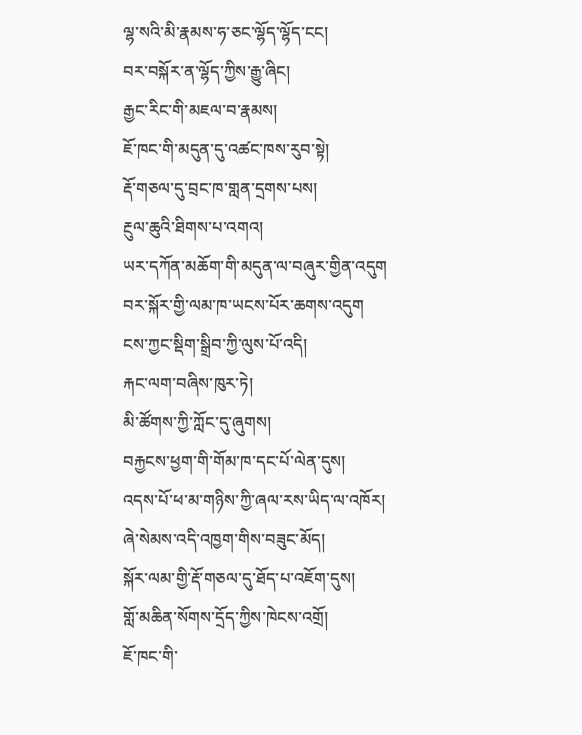ལྷ་སའི་མི་རྣམས་ཧ་ཅང་ལྷོད་ལྷོད་ངང།
བར་བསྐོར་ན་ལྷོད་ཀྱིས་རྒྱུ་ཞིང།
རྒྱང་རིང་གི་མཇལ་བ་རྣམས།
ཇོ་ཁང་གི་མདུན་དུ་འཚང་ཁས་རུབ་སྟེ།
རྡོ་གཅལ་དུ་བྲང་ཁ་གླན་དྲགས་པས།
རྔུལ་ཆུའི་ཐིགས་པ་འགའ།
ཡར་དཀོན་མཆོག་གི་མདུན་ལ་བཞུར་གྱིན་འདུག
བར་སྐོར་གྱི་ལམ་ཁ་ཡངས་པོར་ཆགས་འདུག
ངས་ཀྱང་སྡིག་སྒྲིབ་ཀྱི་ལུས་པོ་འདི།
རྐང་ལག་བཞིས་ཁུར་ཏེ།
མི་ཚོགས་ཀྱི་ཀློང་དུ་ཞུགས།
བརྐྱངས་ཕྱག་གི་གོམ་ཁ་དང་པོ་ལེན་དུས།
འདས་པོ་ཕ་མ་གཉིས་ཀྱི་ཞལ་རས་ཡིད་ལ་འཁོར།
ཞེ་སེམས་འདི་འཁྱག་གིས་བཟུང་མོད།
སྐོར་ལམ་གྱི་རྡོ་གཅལ་དུ་ཐོད་པ་འཇོག་དུས།
གློ་མཆིན་སོགས་དྲོད་ཀྱིས་ཁེངས་འགྲོ།
ཇོ་ཁང་གི་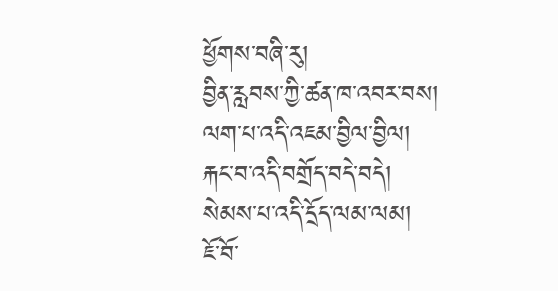ཕྱོགས་བཞི་རུ།
བྱིན་རླབས་ཀྱི་ཚན་ཁ་འབར་བས།
ལག་པ་འདི་འཇམ་བྱིལ་བྱིལ།
རྐང་བ་འདི་བགྲོད་བདེ་བདེ།
སེམས་པ་འདི་དྲོད་ལམ་ལམ།
ཇོ་བོ་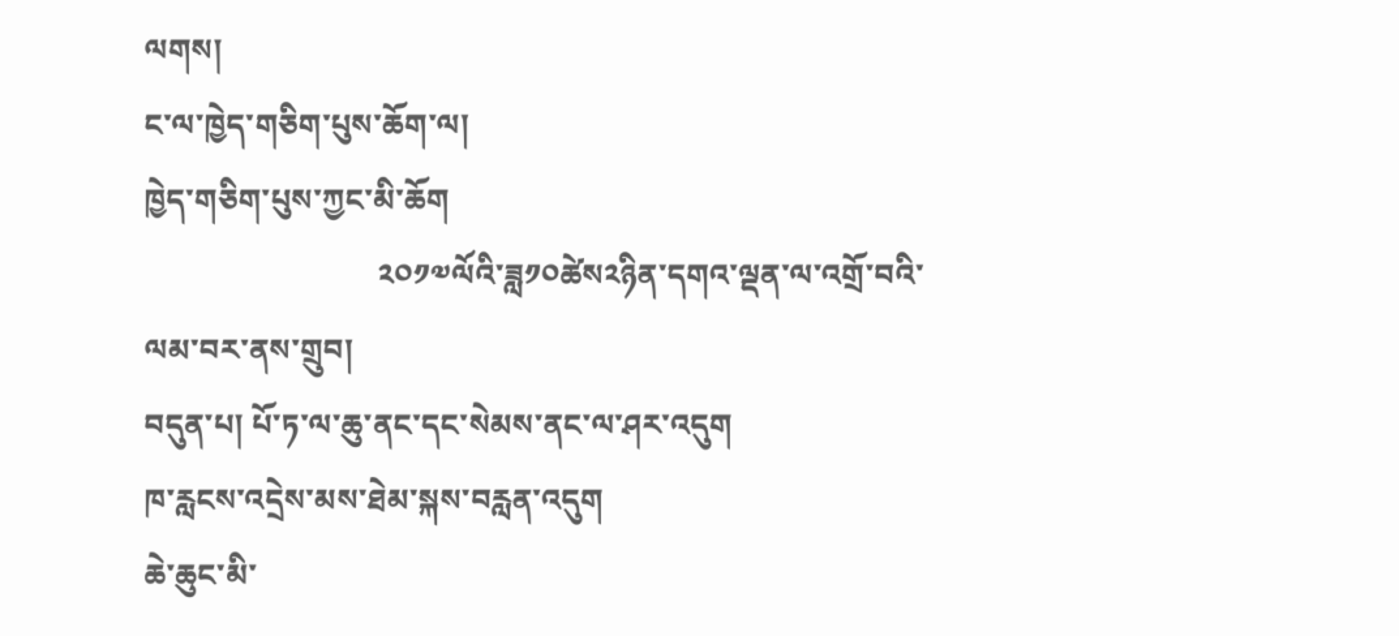ལགས།
ང་ལ་ཁྱེད་གཅིག་པུས་ཆོག་ལ།
ཁྱེད་གཅིག་པུས་ཀྱང་མི་ཆོག
                              ༢༠༡༧ལོའི་ཟླ༡༠ཚེས༢ཉིན་དགའ་ལྡན་ལ་འགྲོ་བའི་ལམ་བར་ནས་གྲུབ།
བདུན་པ། པོ་ཏ་ལ་ཆུ་ནང་དང་སེམས་ནང་ལ་ཤར་འདུག
ཁ་རླངས་འདྲེས་མས་ཐེམ་སྐས་བརླན་འདུག
ཆེ་ཆུང་མི་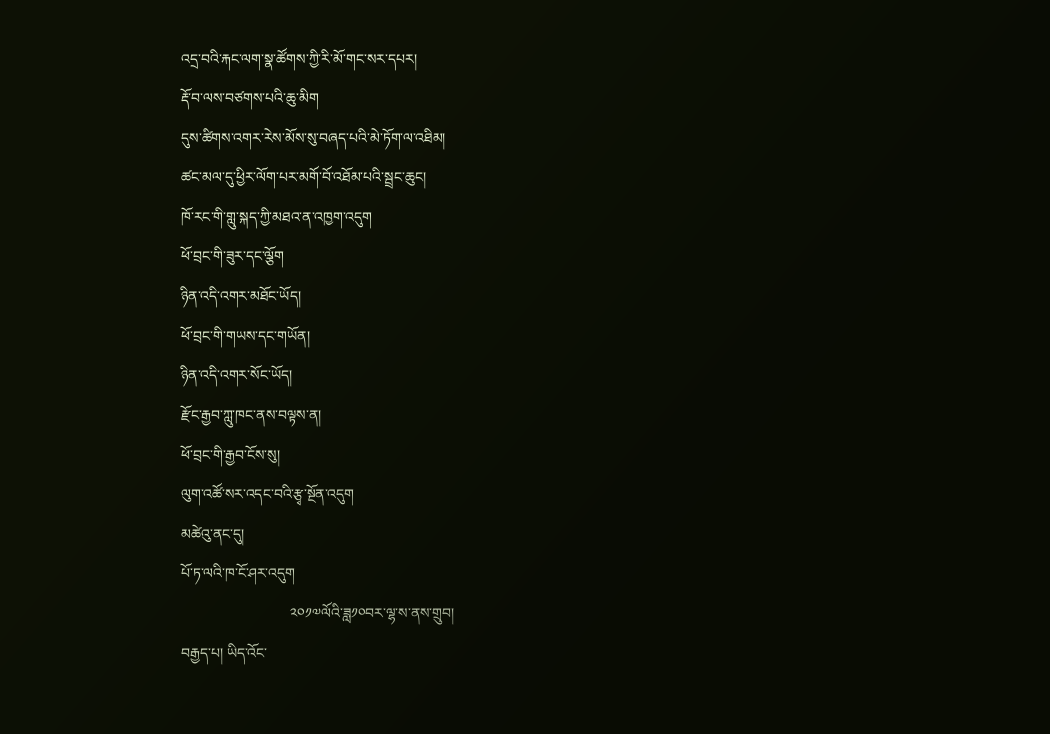འདྲ་བའི་རྐང་ལག་སྣ་ཚོགས་ཀྱི་རི་མོ་གང་སར་དཔར།
རྡོ་བ་ལས་བཙགས་པའི་ཆུ་མིག
དུས་ཚིགས་འགར་རེས་མོས་སུ་བཞད་པའི་མེ་ཏོག་ལ་འཐིམ།
ཚང་མལ་དུ་ཕྱིར་ལོག་པར་མགོ་བོ་འཐོམ་པའི་སྦྲང་ཆུང།
ཁོ་རང་གི་གླུ་སྐད་ཀྱི་མཐའ་ན་འཁྱག་འདུག
ཕོ་བྲང་གི་ཟུར་དང་ལྕོག
ཉིན་འདི་འགར་མཐོང་ཡོད།
ཕོ་བྲང་གི་གཡས་དང་གཡོན།
ཉིན་འདི་འགར་སོང་ཡོད།
རྫོང་རྒྱབ་ཀླུ་ཁང་ནས་བལྟས་ན།
ཕོ་བྲང་གི་རྒྱབ་ངོས་སུ།
ལུག་འཚོ་སར་འདང་བའི་རྩྭ་སྔོན་འདུག
མཚེའུ་ནང་དུ།
པོ་ཏ་ལའི་ཁ་ངོ་ཤར་འདུག
                              ༢༠༡༧ལོའི་ཟླ༡༠བར་ལྷ་ས་ནས་གྲུབ།
བརྒྱད་པ། ཡིད་འོང་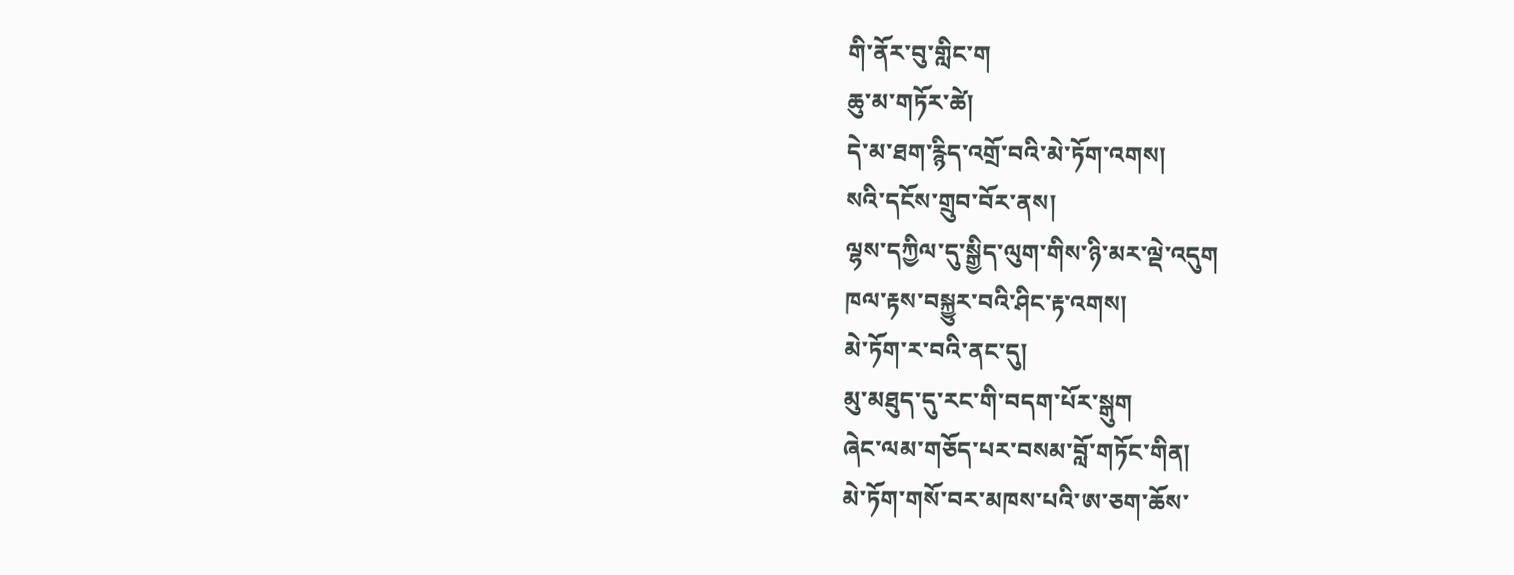གི་ནོར་བུ་གླིང་ག
ཆུ་མ་གཏོར་ཚེ།
དེ་མ་ཐག་རྙིད་འགྲོ་བའི་མེ་ཏོག་འགས།
སའི་དངོས་གྲུབ་བོར་ནས།
ལྷས་དཀྱིལ་དུ་སྒྱིད་ལུག་གིས་ཉི་མར་ལྡེ་འདུག
ཁལ་རྟས་བསྐྱུར་བའི་ཤིང་རྟ་འགས།
མེ་ཏོག་ར་བའི་ནང་དུ།
མུ་མཐུད་དུ་རང་གི་བདག་པོར་སྒུག
ཞེང་ལམ་གཅོད་པར་བསམ་བློ་གཏོང་གིན།
མེ་ཏོག་གསོ་བར་མཁས་པའི་ཨ་ཅག་ཆོས་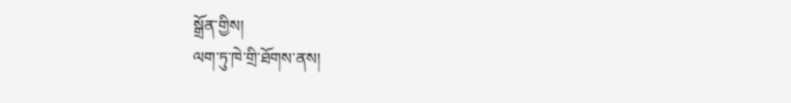སྒྲོན་གྱིས།
ལག་ཏུ་ཁེ་གྲི་ཐོགས་ནས།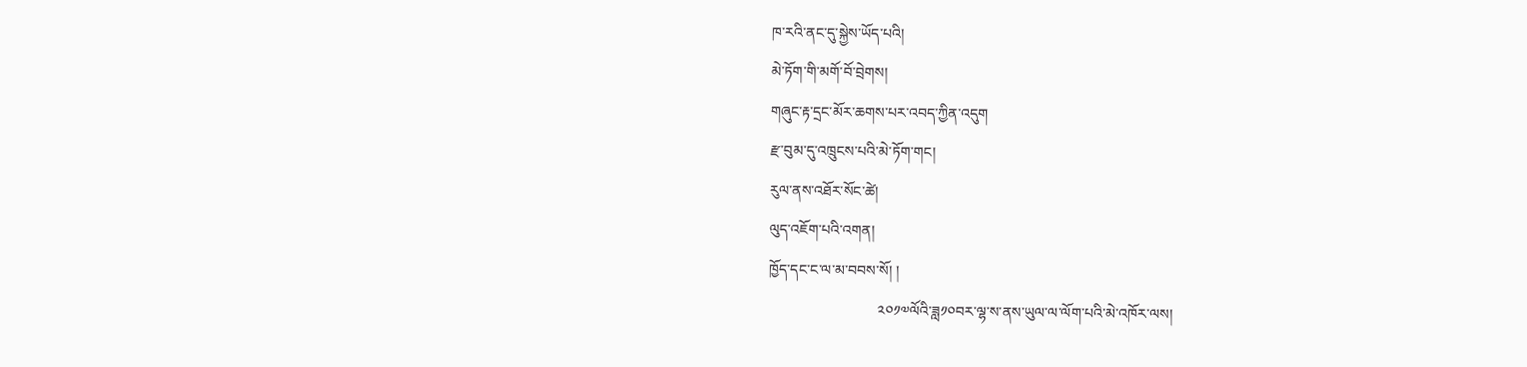ཁ་རའི་ནང་དུ་སྐྱེས་ཡོད་པའི།
མེ་ཏོག་གི་མགོ་བོ་བྲེགས།
གཞུང་རྟ་དྲང་མོར་ཆགས་པར་འབད་ཀྱིན་འདུག
རྫ་བུམ་དུ་འཁྲུངས་པའི་མེ་ཏོག་གང།
རུལ་ནས་འཐོར་སོང་ཚེ།
ལུད་འཇོག་པའི་འགན།
ཁྱོད་དང་ང་ལ་མ་བབས་སོ། །
                              ༢༠༡༧ལོའི་ཟླ༡༠བར་ལྷ་ས་ནས་ཡུལ་ལ་ལོག་པའི་མེ་འཁོར་ལས།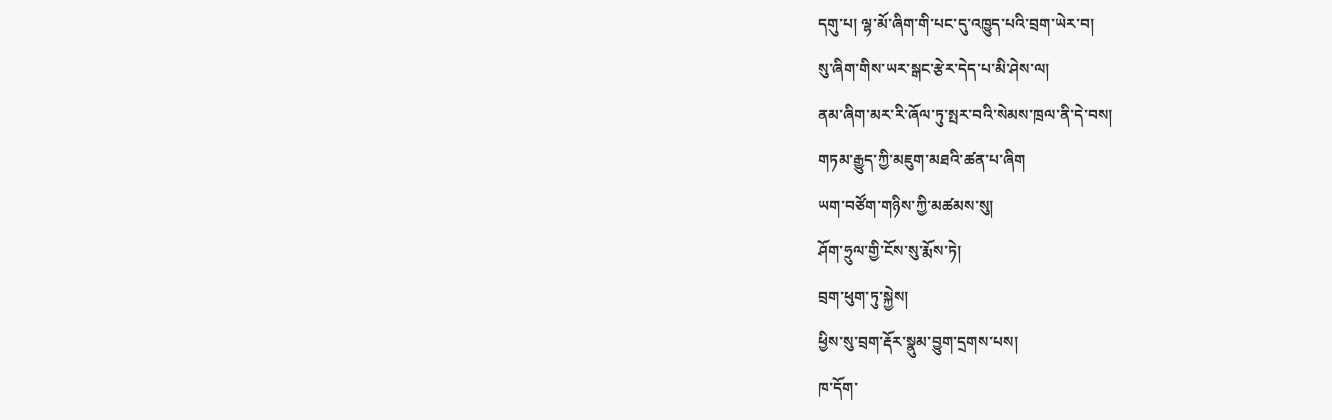དགུ་པ། ལྷ་མོ་ཞིག་གི་པང་དུ་འཁྱུད་པའི་བྲག་ཡེར་བ།
སུ་ཞིག་གིས་ཡར་སྒང་རྩེར་དེད་པ་མི་ཤེས་ལ།
ནམ་ཞིག་མར་རི་ཞོལ་ཏུ་སྤར་བའི་སེམས་ཁྲལ་ནི་དེ་བས།
གཏམ་རྒྱུད་ཀྱི་མཇུག་མཐའི་ཚན་པ་ཞིག
ཡག་བཙོག་གཉིས་ཀྱི་མཚམས་སུ།
ཤོག་ཧྲུལ་གྱི་ངོས་སུ་རྨོས་ཏེ།
བྲག་ཕུག་ཏུ་སྐྱེས།
ཕྱིས་སུ་བྲག་རྡོར་སྣུམ་བྱུག་དྲགས་པས།
ཁ་དོག་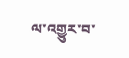ལ་འགྱུར་བ་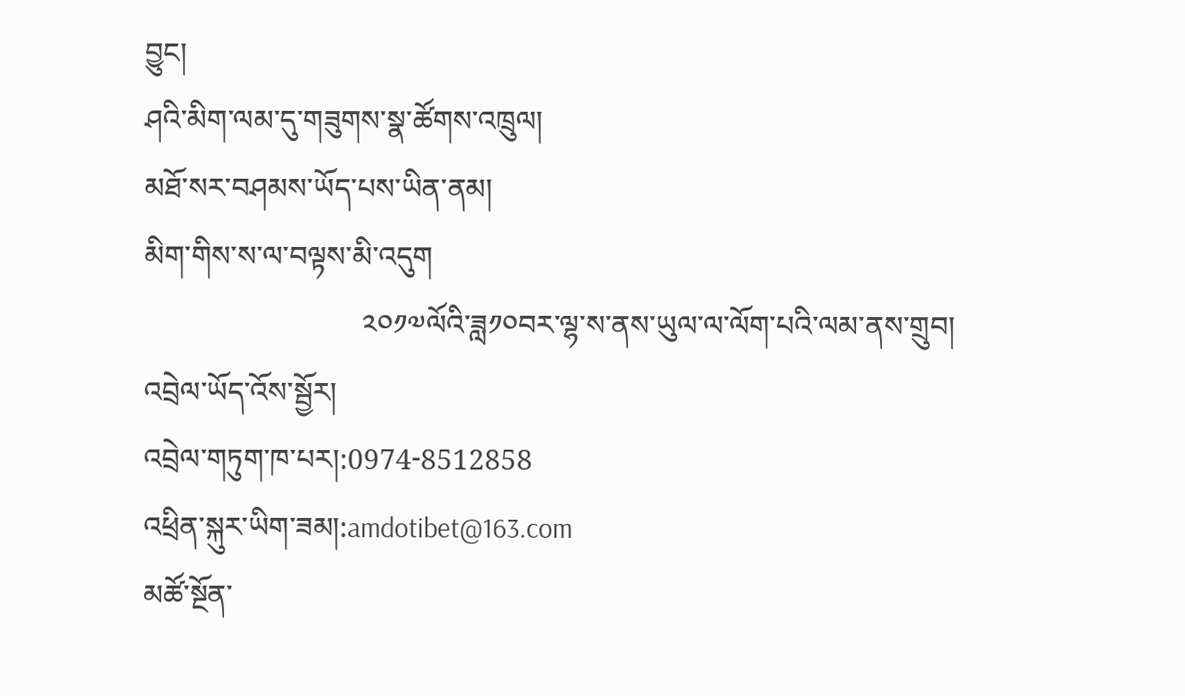བྱུང།
ཤའི་མིག་ལམ་དུ་གཟུགས་སྣ་ཚོགས་འཁྲུལ།
མཐོ་སར་བཤམས་ཡོད་པས་ཡིན་ནམ།
མིག་གིས་ས་ལ་བལྟས་མི་འདུག
                              ༢༠༡༧ལོའི་ཟླ༡༠བར་ལྷ་ས་ནས་ཡུལ་ལ་ལོག་པའི་ལམ་ནས་གྲུབ།
འབྲེལ་ཡོད་འོས་སྦྱོར།
འབྲེལ་གཏུག་ཁ་པར།:0974-8512858
འཕྲིན་སྐུར་ཡིག་ཟམ།:amdotibet@163.com
མཚོ་སྔོན་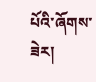པོའི་ཞོགས་ཟེར།